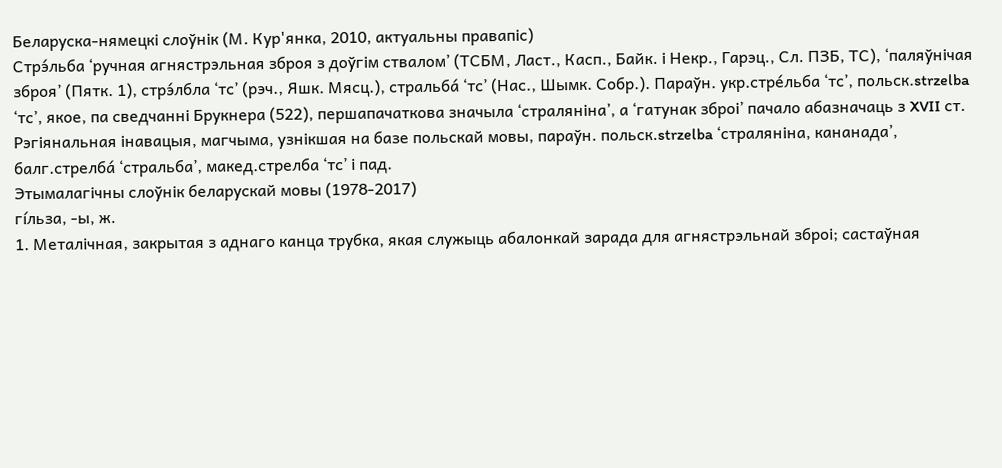Беларуска-нямецкі слоўнік (М. Кур'янка, 2010, актуальны правапіс)
Стрэ́льба ‘ручная агнястрэльная зброя з доўгім ствалом’ (ТСБМ, Ласт., Касп., Байк. і Некр., Гарэц., Сл. ПЗБ, ТС), ‘паляўнічая зброя’ (Пятк. 1), стрэ́лбла ‘тс’ (рэч., Яшк. Мясц.), стральба́ ‘тс’ (Нас., Шымк. Собр.). Параўн. укр.стре́льба ‘тс’, польск.strzelba ‘тс’, якое, па сведчанні Брукнера (522), першапачаткова значыла ‘страляніна’, а ‘гатунак зброі’ пачало абазначаць з XVII ст. Рэгіянальная інавацыя, магчыма, узнікшая на базе польскай мовы, параўн. польск.strzelba ‘страляніна, кананада’, балг.стрелба́ ‘стральба’, макед.стрелба ‘тс’ і пад.
Этымалагічны слоўнік беларускай мовы (1978-2017)
гі́льза, ‑ы, ж.
1. Металічная, закрытая з аднаго канца трубка, якая служыць абалонкай зарада для агнястрэльнай зброі; састаўная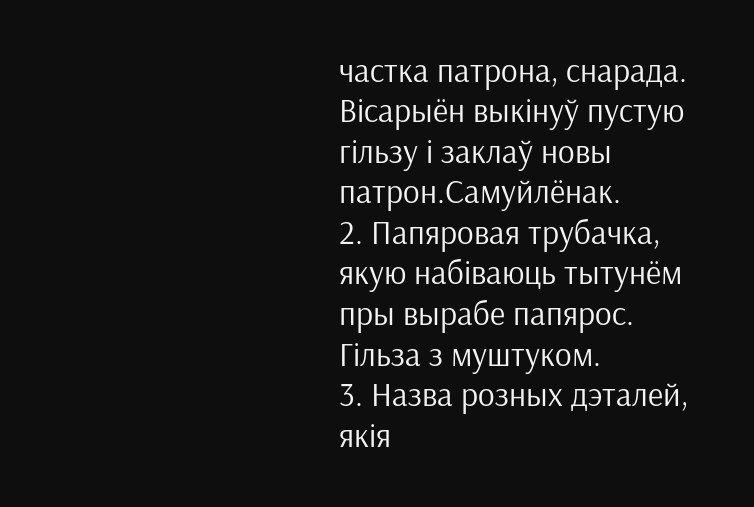частка патрона, снарада. Вісарыён выкінуў пустую гільзу і заклаў новы патрон.Самуйлёнак.
2. Папяровая трубачка, якую набіваюць тытунём пры вырабе папярос. Гільза з муштуком.
3. Назва розных дэталей, якія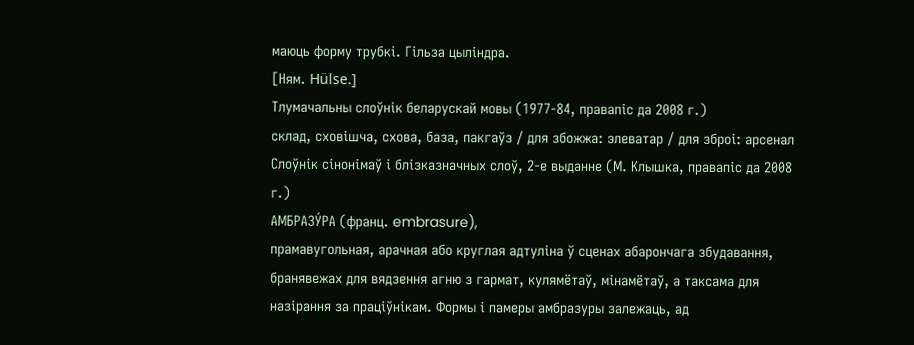маюць форму трубкі. Гільза цыліндра.
[Ням. Hülse.]
Тлумачальны слоўнік беларускай мовы (1977-84, правапіс да 2008 г.)
склад, сховішча, схова, база, пакгаўз / для збожжа: элеватар / для зброі: арсенал
Слоўнік сінонімаў і блізказначных слоў, 2-е выданне (М. Клышка, правапіс да 2008 г.)
АМБРАЗУ́РА (франц. embrasure),
прамавугольная, арачная або круглая адтуліна ў сценах абарончага збудавання, бранявежах для вядзення агню з гармат, кулямётаў, мінамётаў, а таксама для назірання за праціўнікам. Формы і памеры амбразуры залежаць, ад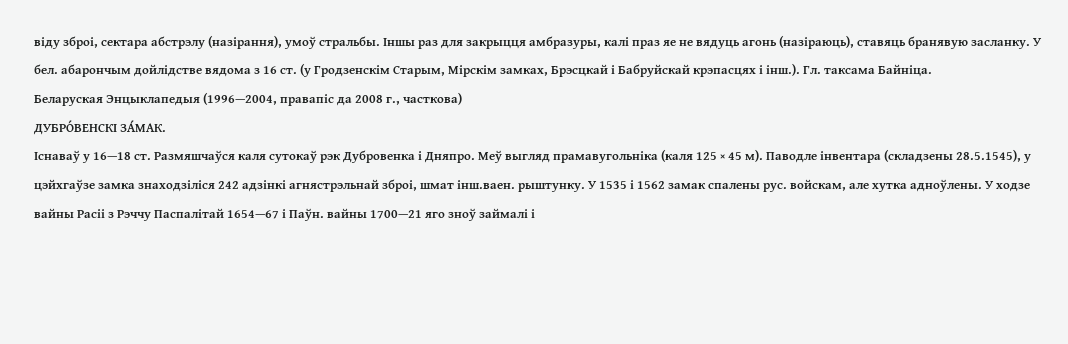віду зброі, сектара абстрэлу (назірання), умоў стральбы. Іншы раз для закрыцця амбразуры, калі праз яе не вядуць агонь (назіраюць), ставяць бранявую засланку. У бел. абарончым дойлідстве вядома з 16 ст. (у Гродзенскім Старым, Мірскім замках, Брэсцкай і Бабруйскай крэпасцях і інш.). Гл. таксама Байніца.
Беларуская Энцыклапедыя (1996—2004, правапіс да 2008 г., часткова)
ДУБРО́ВЕНСКІ ЗА́МАК.
Існаваў у 16—18 ст. Размяшчаўся каля сутокаў рэк Дубровенка і Дняпро. Меў выгляд прамавугольніка (каля 125 × 45 м). Паводле інвентара (складзены 28.5.1545), у цэйхгаўзе замка знаходзіліся 242 адзінкі агнястрэльнай зброі, шмат інш.ваен. рыштунку. У 1535 і 1562 замак спалены рус. войскам, але хутка адноўлены. У ходзе вайны Расіі з Рэччу Паспалітай 1654—67 і Паўн. вайны 1700—21 яго зноў займалі і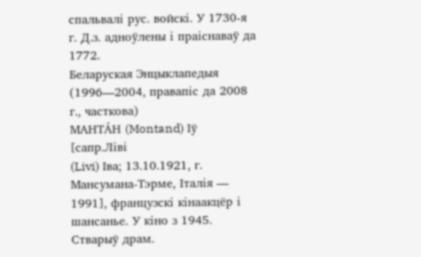спальвалі рус. войскі. У 1730-я г. Д.з. адноўлены і праіснаваў да 1772.
Беларуская Энцыклапедыя (1996—2004, правапіс да 2008 г., часткова)
МАНТА́Н (Montand) Іў [сапр.Ліві
(Livi) Іва; 13.10.1921, г. Мансумана-Тэрме, Італія — 1991], французскі кінаакцёр і шансанье. У кіно з 1945. Стварыў драм.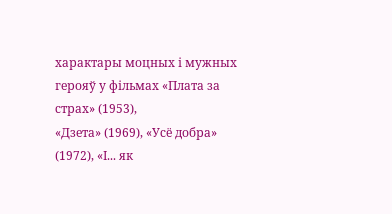характары моцных і мужных герояў у фільмах «Плата за страх» (1953),
«Дзета» (1969), «Усё добра» (1972), «І... як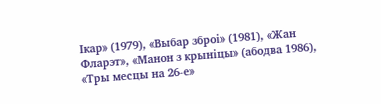Ікар» (1979), «Выбар зброі» (1981), «Жан Фларэт», «Манон з крыніцы» (абодва 1986), «Тры месцы на 26-е»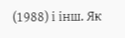(1988) і інш. Як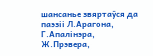шансанье звяртаўся да паэзіі Л.Арагона, Г.Апалінэра, Ж.Прэвера,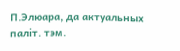П.Элюара, да актуальных паліт. тэм.